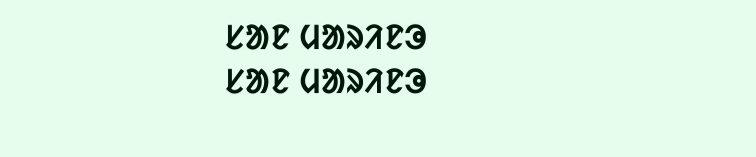ᱥᱟᱱ ᱢᱟᱨᱤᱱᱳ
ᱥᱟᱱ ᱢᱟᱨᱤᱱᱳ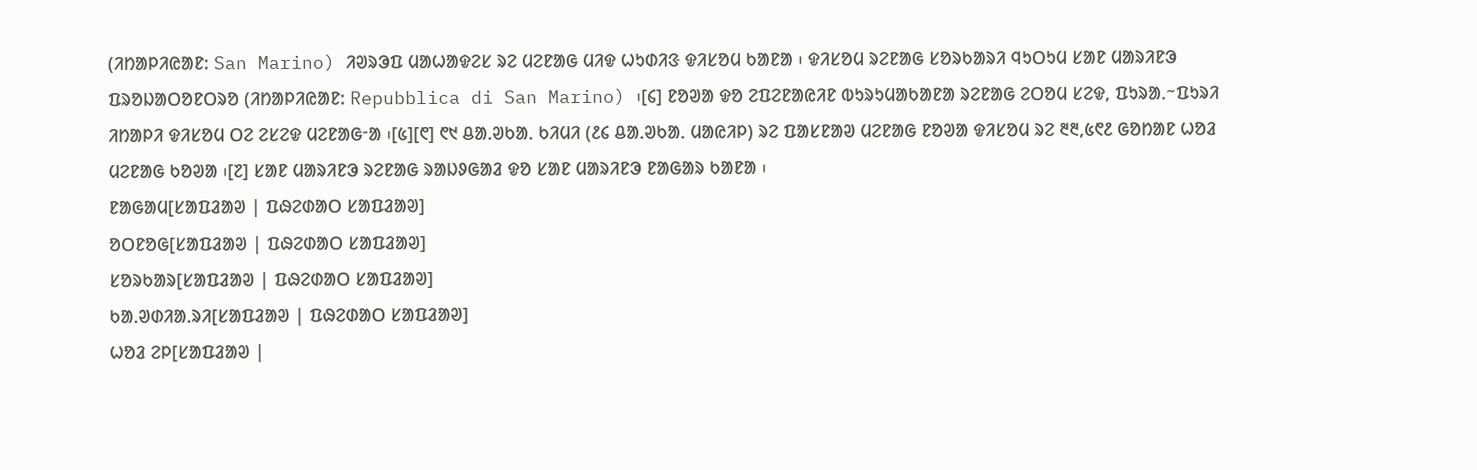(ᱤᱴᱟᱞᱤᱭᱟᱱ: San Marino) ᱤᱣᱨᱳᱯ ᱢᱟᱦᱟᱫᱮᱥ ᱨᱮ ᱢᱮᱱᱟᱜ ᱢᱤᱫ ᱦᱩᱰᱤᱝ ᱫᱤᱥᱚᱢ ᱠᱟᱱᱟ ᱾ ᱫᱤᱥᱚᱢ ᱨᱮᱱᱟᱜ ᱥᱚᱨᱠᱟᱨᱤ ᱧᱩᱛᱩᱢ ᱥᱟᱱ ᱢᱟᱨᱤᱱᱳ ᱯᱨᱚᱡᱟᱛᱚᱱᱛᱨᱚ (ᱤᱴᱟᱞᱤᱭᱟᱱ: Repubblica di San Marino) ᱾[᱔] ᱱᱚᱣᱟ ᱫᱚ ᱮᱯᱮᱱᱟᱭᱤᱱ ᱵᱩᱨᱩᱢᱟᱠᱟᱱᱟ ᱨᱮᱱᱟᱜ ᱮᱛᱚᱢ ᱥᱮᱫ, ᱯᱩᱨᱟᱹᱻᱯᱩᱨᱤ ᱤᱴᱟᱞᱤ ᱫᱤᱥᱚᱢ ᱛᱮ ᱮᱥᱮᱫ ᱢᱮᱱᱟᱜᱼᱟ ᱾[᱕][᱖] ᱖᱑ ᱪᱟᱹᱣᱠᱟᱹ ᱠᱤᱢᱤ (᱒᱔ ᱪᱟᱹᱣᱠᱟᱹ ᱢᱟᱭᱤᱞ) ᱨᱮ ᱯᱟᱥᱱᱟᱣ ᱢᱮᱱᱟᱜ ᱱᱚᱣᱟ ᱫᱤᱥᱚᱢ ᱨᱮ ᱓᱓,᱕᱖᱒ ᱜᱚᱴᱟᱱ ᱦᱚᱲ ᱢᱮᱱᱟᱜ ᱠᱚᱣᱟ ᱾[᱗] ᱥᱟᱱ ᱢᱟᱨᱤᱱᱳ ᱨᱮᱱᱟᱜ ᱨᱟᱡᱽᱜᱟᱲ ᱫᱚ ᱥᱟᱱ ᱢᱟᱨᱤᱱᱳ ᱱᱟᱜᱟᱨ ᱠᱟᱱᱟ ᱾
ᱱᱟᱜᱟᱢ[ᱥᱟᱯᱲᱟᱣ | ᱯᱷᱮᱰᱟᱛ ᱥᱟᱯᱲᱟᱣ]
ᱚᱛᱱᱚᱜ[ᱥᱟᱯᱲᱟᱣ | ᱯᱷᱮᱰᱟᱛ ᱥᱟᱯᱲᱟᱣ]
ᱥᱚᱨᱠᱟᱨ[ᱥᱟᱯᱲᱟᱣ | ᱯᱷᱮᱰᱟᱛ ᱥᱟᱯᱲᱟᱣ]
ᱠᱟᱹᱣᱰᱤᱟᱹᱨᱤ[ᱥᱟᱯᱲᱟᱣ | ᱯᱷᱮᱰᱟᱛ ᱥᱟᱯᱲᱟᱣ]
ᱦᱚᱲ ᱮᱞ[ᱥᱟᱯᱲᱟᱣ |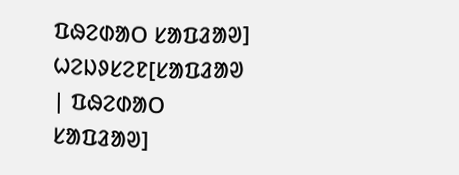ᱯᱷᱮᱰᱟᱛ ᱥᱟᱯᱲᱟᱣ]
ᱦᱮᱡᱽᱥᱮᱱ[ᱥᱟᱯᱲᱟᱣ | ᱯᱷᱮᱰᱟᱛ ᱥᱟᱯᱲᱟᱣ]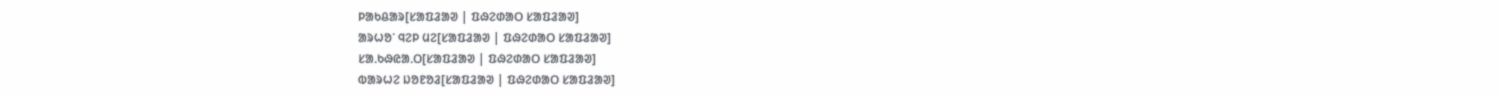ᱞᱟᱠᱪᱟᱨ[ᱥᱟᱯᱲᱟᱣ | ᱯᱷᱮᱰᱟᱛ ᱥᱟᱯᱲᱟᱣ]
ᱟᱨᱦᱚᱸ ᱧᱮᱞ ᱢᱮ[ᱥᱟᱯᱲᱟᱣ | ᱯᱷᱮᱰᱟᱛ ᱥᱟᱯᱲᱟᱣ]
ᱥᱟᱹᱠᱷᱭᱟᱹᱛ[ᱥᱟᱯᱲᱟᱣ | ᱯᱷᱮᱰᱟᱛ ᱥᱟᱯᱲᱟᱣ]
ᱵᱟᱨᱦᱮ ᱡᱚᱱᱚᱲ[ᱥᱟᱯᱲᱟᱣ | ᱯᱷᱮᱰᱟᱛ ᱥᱟᱯᱲᱟᱣ]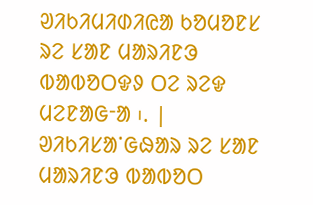ᱣᱤᱠᱤᱢᱤᱰᱤᱭᱟ ᱠᱚᱢᱚᱱᱥ ᱨᱮ ᱥᱟᱱ ᱢᱟᱨᱤᱱᱳ ᱵᱟᱵᱚᱛᱫᱽ ᱛᱮ ᱨᱮᱫ ᱢᱮᱱᱟᱜᱼᱟ ᱾. |
ᱣᱤᱠᱤᱥᱟᱸᱜᱷᱟᱨ ᱨᱮ ᱥᱟᱱ ᱢᱟᱨᱤᱱᱳ ᱵᱟᱵᱚᱛ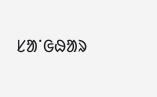ᱥᱟᱸᱜᱷᱟᱨ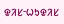ᱫᱤᱥᱼᱦᱩᱫᱤᱥ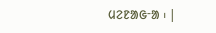ᱢᱮᱱᱟᱜᱼᱟ ᱾ |